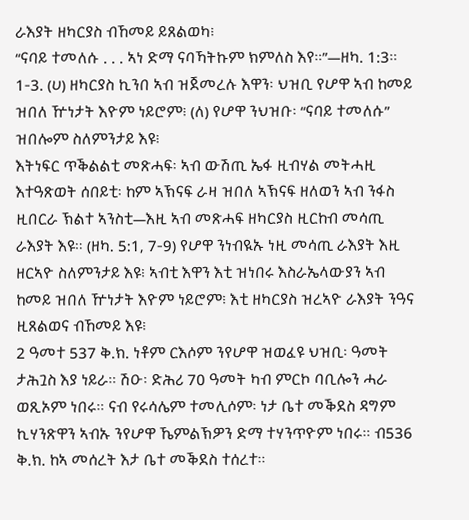ራእያት ዘካርያስ ብኸመይ ይጸልወካ፧
“ናባይ ተመለሱ . . . ኣነ ድማ ናባኻትኩም ክምለስ እየ።”—ዘካ. 1:3።
1-3. (ሀ) ዘካርያስ ኪንበ ኣብ ዝጀመረሉ እዋን፡ ህዝቢ የሆዋ ኣብ ከመይ ዝበለ ዅነታት እዮም ነይሮም፧ (ለ) የሆዋ ንህዝቡ፡ “ናባይ ተመለሱ” ዝበሎም ስለምንታይ እዩ፧
እትነፍር ጥቕልልቲ መጽሓፍ፡ ኣብ ውሽጢ ኤፋ ዚብሃል መትሓዚ እተዓጽወት ሰበይቲ፡ ከም ኣኽናፍ ራዛ ዝበለ ኣኽናፍ ዘለወን ኣብ ንፋስ ዚበርራ ኽልተ ኣንስቲ—እዚ ኣብ መጽሓፍ ዘካርያስ ዚርከብ መሳጢ ራእያት እዩ። (ዘካ. 5:1, 7-9) የሆዋ ንነብዪኡ ነዚ መሳጢ ራእያት እዚ ዘርኣዮ ስለምንታይ እዩ፧ ኣብቲ እዋን እቲ ዝነበሩ እስራኤላውያን ኣብ ከመይ ዝበለ ዅነታት እዮም ነይሮም፧ እቲ ዘካርያስ ዝረኣዮ ራእያት ንዓና ዚጸልወና ብኸመይ እዩ፧
2 ዓመተ 537 ቅ.ክ. ነቶም ርእሶም ንየሆዋ ዝወፈዩ ህዝቢ፡ ዓመት ታሕጓስ እያ ነይራ። ሽዑ፡ ድሕሪ 70 ዓመት ካብ ምርኮ ባቢሎን ሓራ ወጺኦም ነበሩ። ናብ የሩሳሌም ተመሊሶም፡ ነታ ቤተ መቕደስ ዳግም ኪሃንጽዋን ኣብኡ ንየሆዋ ኼምልኽዎን ድማ ተሃንጥዮም ነበሩ። ብ536 ቅ.ክ. ከኣ መሰረት እታ ቤተ መቕደስ ተሰረተ።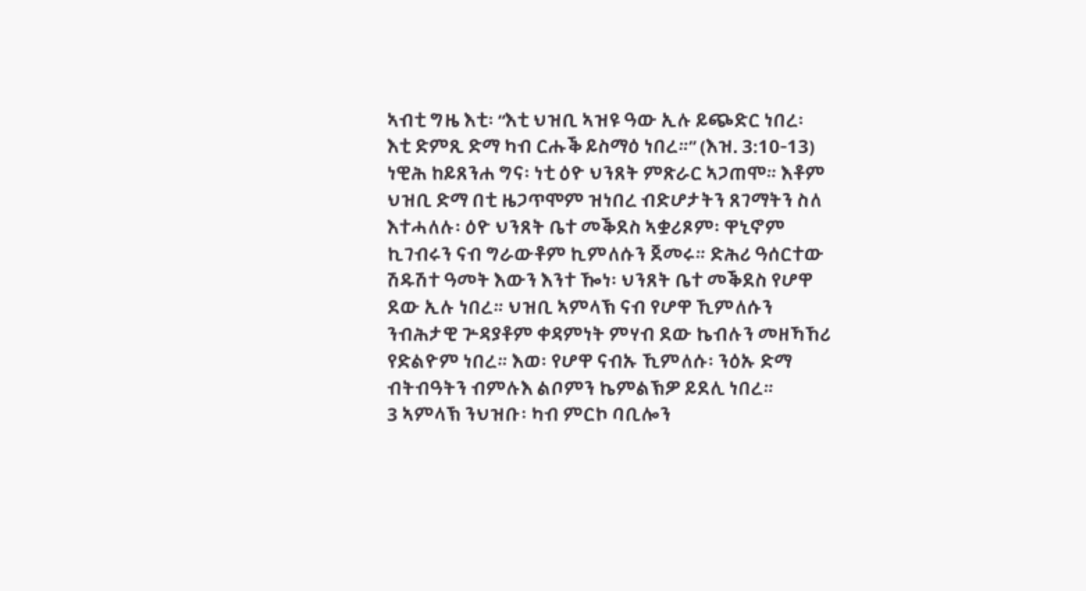ኣብቲ ግዜ እቲ፡ “እቲ ህዝቢ ኣዝዩ ዓው ኢሉ ይጭድር ነበረ፡ እቲ ድምጺ ድማ ካብ ርሑቕ ይስማዕ ነበረ።” (እዝ. 3:10-13) ነዊሕ ከይጸንሐ ግና፡ ነቲ ዕዮ ህንጸት ምጽራር ኣጋጠሞ። እቶም ህዝቢ ድማ በቲ ዜጋጥሞም ዝነበረ ብድሆታትን ጸገማትን ስለ እተሓለሉ፡ ዕዮ ህንጸት ቤተ መቕደስ ኣቋሪጾም፡ ዋኒኖም ኪገብሩን ናብ ግራውቶም ኪምለሱን ጀመሩ። ድሕሪ ዓሰርተው ሽዱሽተ ዓመት እውን እንተ ዀነ፡ ህንጸት ቤተ መቕደስ የሆዋ ደው ኢሉ ነበረ። ህዝቢ ኣምላኽ ናብ የሆዋ ኺምለሱን ንብሕታዊ ጕዳያቶም ቀዳምነት ምሃብ ደው ኬብሉን መዘኻኸሪ የድልዮም ነበረ። እወ፡ የሆዋ ናብኡ ኺምለሱ፡ ንዕኡ ድማ ብትብዓትን ብምሉእ ልቦምን ኬምልኽዎ ይደሊ ነበረ።
3 ኣምላኽ ንህዝቡ፡ ካብ ምርኮ ባቢሎን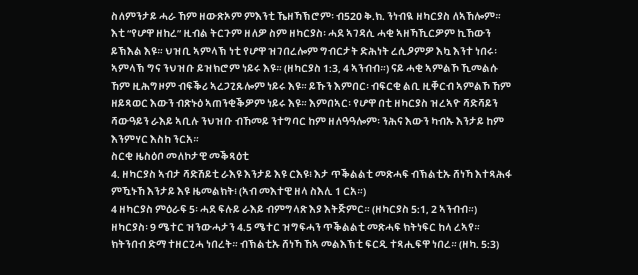ስለምንታይ ሓራ ኸም ዘውጽኦም ምእንቲ ኼዘኻኽሮም፡ ብ520 ቅ.ክ. ንነብዪ ዘካርያስ ለኣኸሎም። እቲ “የሆዋ ዘከረ” ዚብል ትርጉም ዘለዎ ስም ዘካርያስ፡ ሓደ ኣገዳሲ ሓቂ ኣዘኻኺርዎም ኪኸውን ይኽእል እዩ። ህዝቢ ኣምላኽ ነቲ የሆዋ ዝገበረሎም ግብርታት ድሕነት ረሲዖምዎ እኳ እንተ ነበሩ፡ ኣምላኽ ግና ንህዝቡ ይዝክሮም ነይሩ እዩ። (ዘካርያስ 1:3, 4 ኣንብብ።) ናይ ሓቂ ኣምልኾ ኺመልሱ ኸም ዚሕግዞም ብፍቕሪ ኣረጋጊጹሎም ነይሩ እዩ። ይኹን እምበር፡ ብፍርቂ ልቢ ዚቐርብ ኣምልኾ ኸም ዘይጻወር እውን ብጽኑዕ ኣጠንቂቕዎም ነይሩ እዩ። እምበኣር፡ የሆዋ በቲ ዘካርያስ ዝረኣዮ ሻድሻይን ሻውዓይን ራእይ ኣቢሉ ንህዝቡ ብኸመይ ንተግባር ከም ዘለዓዓሎም፡ ንሕና እውን ካብኡ እንታይ ከም እንምሃር እስከ ንርአ።
ስርቂ ዜስዕቦ መለኮታዊ መቕጻዕቲ
4. ዘካርያስ ኣብታ ሻድሽይቲ ራእዩ እንታይ እዩ ርእዩ፧ እታ ጥቕልልቲ መጽሓፍ ብኽልቲኡ ሸነኻ እተጻሕፋ ምዃኑኸ እንታይ እዩ ዜመልክት፧ (ኣብ መእተዊ ዘላ ስእሊ 1 ርአ።)
4 ዘካርያስ ምዕራፍ 5፡ ሓደ ፍሉይ ራእይ ብምግላጽ እያ እትጅምር። (ዘካርያስ 5:1, 2 ኣንብብ።) ዘካርያስ፡ 9 ሜተር ዝንውሓታን 4.5 ሜተር ዝግፍሓን ጥቕልልቲ መጽሓፍ ክትነፍር ከላ ረኣየ። ክትንበብ ድማ ተዘርጊሓ ነበረት። ብኽልቲኡ ሸነኻ ኸኣ መልእኽቲ ፍርዲ ተጻሒፍዋ ነበረ። (ዘካ. 5:3)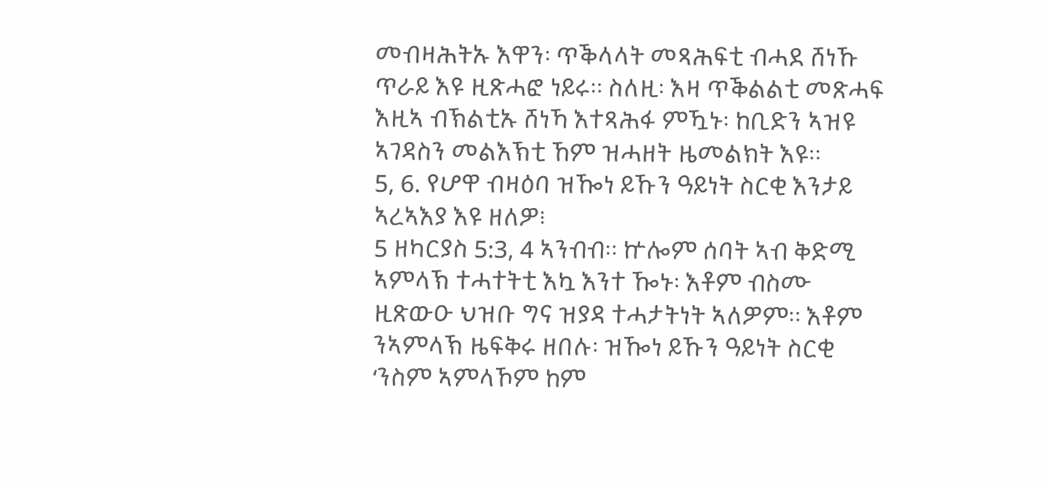መብዛሕትኡ እዋን፡ ጥቕላላት መጻሕፍቲ ብሓደ ሸነኹ ጥራይ እዩ ዚጽሓፎ ነይሩ። ስለዚ፡ እዛ ጥቕልልቲ መጽሓፍ እዚኣ ብኽልቲኡ ሸነኻ እተጻሕፋ ምዃኑ፡ ከቢድን ኣዝዩ ኣገዳስን መልእኽቲ ኸም ዝሓዘት ዜመልክት እዩ።
5, 6. የሆዋ ብዛዕባ ዝዀነ ይኹን ዓይነት ስርቂ እንታይ ኣረኣእያ እዩ ዘለዎ፧
5 ዘካርያስ 5:3, 4 ኣንብብ። ኵሎም ሰባት ኣብ ቅድሚ ኣምላኽ ተሓተትቲ እኳ እንተ ዀኑ፡ እቶም ብስሙ ዚጽውዑ ህዝቡ ግና ዝያዳ ተሓታትነት ኣለዎም። እቶም ንኣምላኽ ዜፍቅሩ ዘበሉ፡ ዝዀነ ይኹን ዓይነት ስርቂ ‘ንስም ኣምላኾም ከም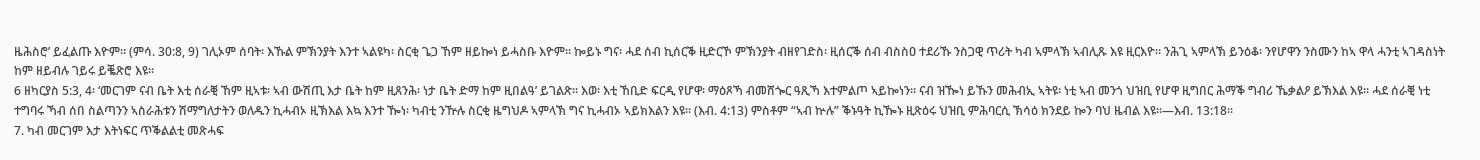ዜሕስሮ’ ይፈልጡ እዮም። (ምሳ. 30:8, 9) ገሊኦም ሰባት፡ እኹል ምኽንያት እንተ ኣልዩካ፡ ስርቂ ጌጋ ኸም ዘይኰነ ይሓስቡ እዮም። ኰይኑ ግና፡ ሓደ ሰብ ኪሰርቕ ዚድርኾ ምኽንያት ብዘየገድስ፡ ዚሰርቕ ሰብ ብስስዐ ተደሪኹ ንስጋዊ ጥሪት ካብ ኣምላኽ ኣብሊጹ እዩ ዚርእዮ። ንሕጊ ኣምላኽ ይንዕቆ፡ ንየሆዋን ንስሙን ከኣ ዋላ ሓንቲ ኣገዳስነት ከም ዘይብሉ ገይሩ ይቘጽሮ እዩ።
6 ዘካርያስ 5:3, 4፡ ‘መርገም ናብ ቤት እቲ ሰራቒ ኸም ዚኣቱ፡ ኣብ ውሽጢ እታ ቤት ከም ዚጸንሕ፡ ነታ ቤት ድማ ከም ዚበልዓ’ ይገልጽ። እወ፡ እቲ ኸቢድ ፍርዲ የሆዋ፡ ማዕጾኻ ብመሸጐር ዓጺኻ እተምልጦ ኣይኰነን። ናብ ዝዀነ ይኹን መሕብኢ ኣትዩ፡ ነቲ ኣብ መንጎ ህዝቢ የሆዋ ዚግበር ሕማቕ ግብሪ ኼቃልዖ ይኽእል እዩ። ሓደ ሰራቒ ነቲ ተግባሩ ኻብ ሰበ ስልጣንን ኣስራሕቱን ሽማግለታትን ወለዱን ኪሓብኦ ዚኽእል እኳ እንተ ዀነ፡ ካብቲ ንዅሉ ስርቂ ዜግህዶ ኣምላኽ ግና ኪሓብኦ ኣይክእልን እዩ። (እብ. 4:13) ምስቶም “ኣብ ኵሉ” ቕኑዓት ኪዀኑ ዚጽዕሩ ህዝቢ ምሕባርሲ ኽሳዕ ክንደይ ኰን ባህ ዜብል እዩ።—እብ. 13:18።
7. ካብ መርገም እታ እትነፍር ጥቕልልቲ መጽሓፍ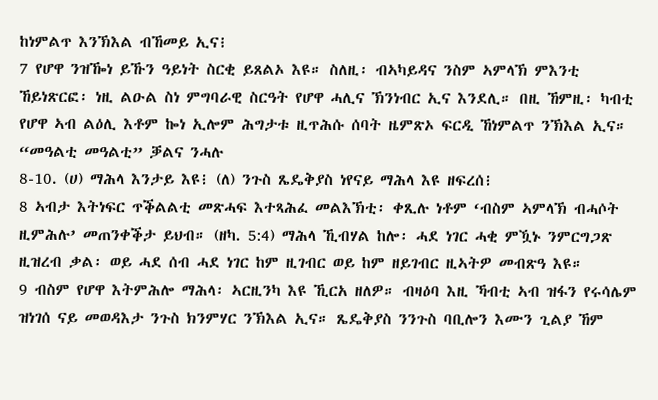ከነምልጥ እንኽእል ብኸመይ ኢና፧
7 የሆዋ ንዝዀነ ይኹን ዓይነት ስርቂ ይጸልኦ እዩ። ስለዚ፡ ብኣካይዳና ንስም ኣምላኽ ምእንቲ ኸይነጽርፎ፡ ነዚ ልዑል ስነ ምግባራዊ ስርዓት የሆዋ ሓሊና ኽንነብር ኢና እንደሊ። በዚ ኸምዚ፡ ካብቲ የሆዋ ኣብ ልዕሊ እቶም ኰነ ኢሎም ሕግታቱ ዚጥሕሱ ሰባት ዜምጽኦ ፍርዲ ኸነምልጥ ንኽእል ኢና።
“መዓልቲ መዓልቲ” ቓልና ንሓሉ
8-10. (ሀ) ማሕላ እንታይ እዩ፧ (ለ) ንጉስ ጼዴቅያስ ነየናይ ማሕላ እዩ ዘፍረሰ፧
8 ኣብታ እትነፍር ጥቕልልቲ መጽሓፍ እተጻሕፈ መልእኽቲ፡ ቀጺሉ ነቶም ‘ብስም ኣምላኽ ብሓሶት ዚምሕሉ’ መጠንቀቕታ ይህብ። (ዘካ. 5:4) ማሕላ ኺብሃል ከሎ፡ ሓደ ነገር ሓቂ ምዃኑ ንምርግጋጽ ዚዝረብ ቃል፡ ወይ ሓደ ሰብ ሓደ ነገር ከም ዚገብር ወይ ከም ዘይገብር ዚኣትዎ መብጽዓ እዩ።
9 ብስም የሆዋ እትምሕሎ ማሕላ፡ ኣርዚንካ እዩ ኺርአ ዘለዎ። ብዛዕባ እዚ ኻብቲ ኣብ ዝፋን የሩሳሌም ዝነገሰ ናይ መወዳእታ ንጉስ ክንምሃር ንኽእል ኢና። ጼዴቅያስ ንንጉስ ባቢሎን እሙን ጊልያ ኸም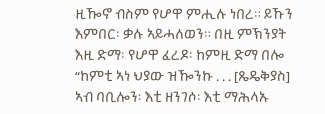ዚዀኖ ብስም የሆዋ ምሒሉ ነበረ። ይኹን እምበር፡ ቃሉ ኣይሓለወን። በዚ ምኽንያት እዚ ድማ፡ የሆዋ ፈረዶ፡ ከምዚ ድማ በሎ “ከምቲ ኣነ ህያው ዝዀንኩ . . . [ጼዴቅያስ] ኣብ ባቢሎን፡ እቲ ዘንገሶ፡ እቲ ማሕላኡ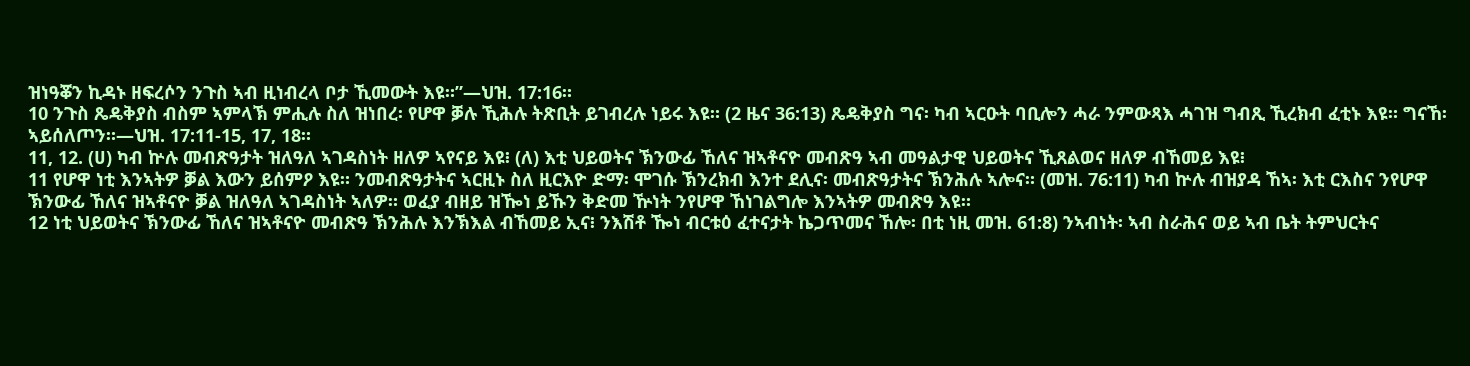ዝነዓቖን ኪዳኑ ዘፍረሶን ንጉስ ኣብ ዚነብረላ ቦታ ኺመውት እዩ።”—ህዝ. 17:16።
10 ንጉስ ጼዴቅያስ ብስም ኣምላኽ ምሒሉ ስለ ዝነበረ፡ የሆዋ ቓሉ ኺሕሉ ትጽቢት ይገብረሉ ነይሩ እዩ። (2 ዜና 36:13) ጼዴቅያስ ግና፡ ካብ ኣርዑት ባቢሎን ሓራ ንምውጻእ ሓገዝ ግብጺ ኺረክብ ፈቲኑ እዩ። ግናኸ፡ ኣይሰለጦን።—ህዝ. 17:11-15, 17, 18።
11, 12. (ሀ) ካብ ኵሉ መብጽዓታት ዝለዓለ ኣገዳስነት ዘለዎ ኣየናይ እዩ፧ (ለ) እቲ ህይወትና ኽንውፊ ኸለና ዝኣቶናዮ መብጽዓ ኣብ መዓልታዊ ህይወትና ኺጸልወና ዘለዎ ብኸመይ እዩ፧
11 የሆዋ ነቲ እንኣትዎ ቓል እውን ይሰምዖ እዩ። ንመብጽዓታትና ኣርዚኑ ስለ ዚርእዮ ድማ፡ ሞገሱ ኽንረክብ እንተ ደሊና፡ መብጽዓታትና ኽንሕሉ ኣሎና። (መዝ. 76:11) ካብ ኵሉ ብዝያዳ ኸኣ፡ እቲ ርእስና ንየሆዋ ኽንውፊ ኸለና ዝኣቶናዮ ቓል ዝለዓለ ኣገዳስነት ኣለዎ። ወፈያ ብዘይ ዝዀነ ይኹን ቅድመ ዅነት ንየሆዋ ኸነገልግሎ እንኣትዎ መብጽዓ እዩ።
12 ነቲ ህይወትና ኽንውፊ ኸለና ዝኣቶናዮ መብጽዓ ኽንሕሉ እንኽእል ብኸመይ ኢና፧ ንእሽቶ ዀነ ብርቱዕ ፈተናታት ኬጋጥመና ኸሎ፡ በቲ ነዚ መዝ. 61:8) ንኣብነት፡ ኣብ ስራሕና ወይ ኣብ ቤት ትምህርትና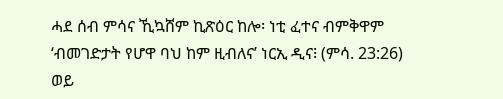ሓደ ሰብ ምሳና ኺኳሸም ኪጽዕር ከሎ፡ ነቲ ፈተና ብምቅዋም ‘ብመገድታት የሆዋ ባህ ከም ዚብለና’ ነርኢ ዲና፧ (ምሳ. 23:26) ወይ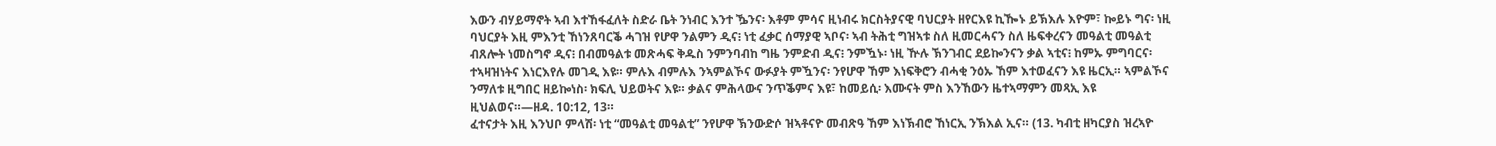እውን ብሃይማኖት ኣብ እተኸፋፈለት ስድራ ቤት ንነብር እንተ ዄንና፡ እቶም ምሳና ዚነብሩ ክርስትያናዊ ባህርያት ዘየርእዩ ኪዀኑ ይኽእሉ እዮም፣ ኰይኑ ግና፡ ነዚ ባህርያት እዚ ምእንቲ ኸነንጸባርቕ ሓገዝ የሆዋ ንልምን ዲና፧ ነቲ ፈቃር ሰማያዊ ኣቦና፡ ኣብ ትሕቲ ግዝኣቱ ስለ ዚመርሓናን ስለ ዜፍቀረናን መዓልቲ መዓልቲ ብጸሎት ነመስግኖ ዲና፧ በብመዓልቱ መጽሓፍ ቅዱስ ንምንባብከ ግዜ ንምድብ ዲና፧ ንምዃኑ፡ ነዚ ዅሉ ኽንገብር ደይኰንናን ቃል ኣቲና፧ ከምኡ ምግባርና፡ ተኣዛዝነትና እነርእየሉ መገዲ እዩ። ምሉእ ብምሉእ ንኣምልኾና ውፉያት ምዃንና፡ ንየሆዋ ኸም እነፍቅሮን ብሓቂ ንዕኡ ኸም እተወፈናን እዩ ዜርኢ። ኣምልኾና ንማለቱ ዚግበር ዘይኰነስ፡ ክፍሊ ህይወትና እዩ። ቃልና ምሕላውና ንጥቕምና እዩ፣ ከመይሲ፡ እሙናት ምስ እንኸውን ዜተኣማምን መጻኢ እዩ ዚህልወና።—ዘዳ. 10:12, 13።
ፈተናታት እዚ እንህቦ ምላሽ፡ ነቲ “መዓልቲ መዓልቲ” ንየሆዋ ኽንውድሶ ዝኣቶናዮ መብጽዓ ኸም እነኽብሮ ኸነርኢ ንኽእል ኢና። (13. ካብቲ ዘካርያስ ዝረኣዮ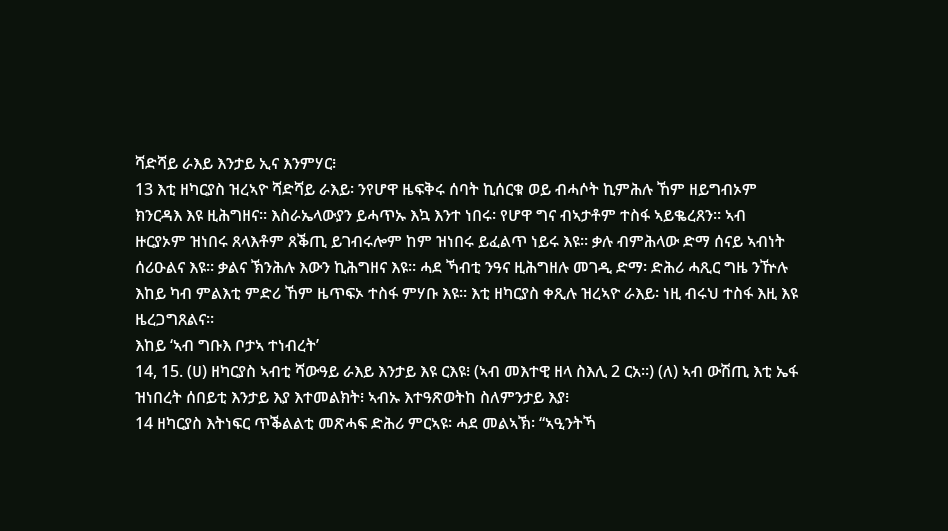ሻድሻይ ራእይ እንታይ ኢና እንምሃር፧
13 እቲ ዘካርያስ ዝረኣዮ ሻድሻይ ራእይ፡ ንየሆዋ ዜፍቅሩ ሰባት ኪሰርቁ ወይ ብሓሶት ኪምሕሉ ኸም ዘይግብኦም ክንርዳእ እዩ ዚሕግዘና። እስራኤላውያን ይሓጥኡ እኳ እንተ ነበሩ፡ የሆዋ ግና ብኣታቶም ተስፋ ኣይቈረጸን። ኣብ ዙርያኦም ዝነበሩ ጸላእቶም ጸቕጢ ይገብሩሎም ከም ዝነበሩ ይፈልጥ ነይሩ እዩ። ቃሉ ብምሕላው ድማ ሰናይ ኣብነት ሰሪዑልና እዩ። ቃልና ኽንሕሉ እውን ኪሕግዘና እዩ። ሓደ ኻብቲ ንዓና ዚሕግዘሉ መገዲ ድማ፡ ድሕሪ ሓጺር ግዜ ንዅሉ እከይ ካብ ምልእቲ ምድሪ ኸም ዜጥፍኦ ተስፋ ምሃቡ እዩ። እቲ ዘካርያስ ቀጺሉ ዝረኣዮ ራእይ፡ ነዚ ብሩህ ተስፋ እዚ እዩ ዜረጋግጸልና።
እከይ ‘ኣብ ግቡእ ቦታኣ ተነብረት’
14, 15. (ሀ) ዘካርያስ ኣብቲ ሻውዓይ ራእይ እንታይ እዩ ርእዩ፧ (ኣብ መእተዊ ዘላ ስእሊ 2 ርአ።) (ለ) ኣብ ውሽጢ እቲ ኤፋ ዝነበረት ሰበይቲ እንታይ እያ እተመልክት፧ ኣብኡ እተዓጽወትከ ስለምንታይ እያ፧
14 ዘካርያስ እትነፍር ጥቕልልቲ መጽሓፍ ድሕሪ ምርኣዩ፡ ሓደ መልኣኽ፡ “ኣዒንትኻ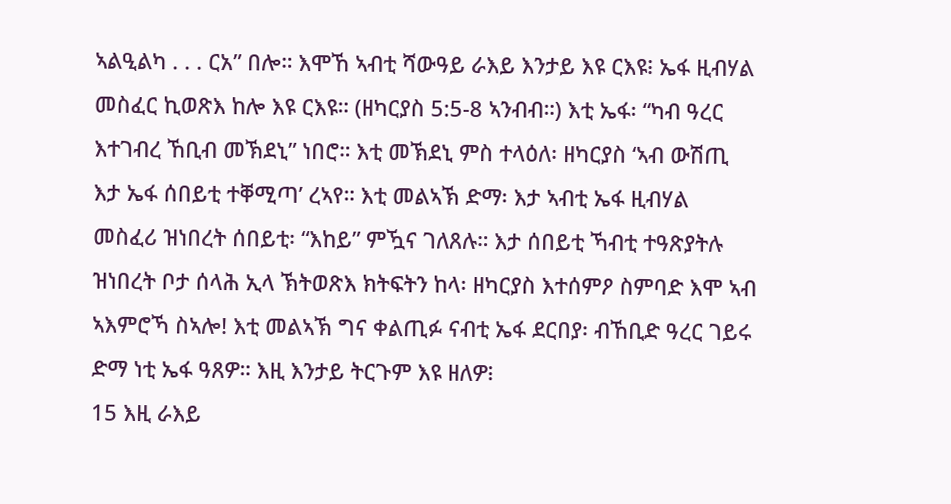ኣልዒልካ . . . ርአ” በሎ። እሞኸ ኣብቲ ሻውዓይ ራእይ እንታይ እዩ ርእዩ፧ ኤፋ ዚብሃል መስፈር ኪወጽእ ከሎ እዩ ርእዩ። (ዘካርያስ 5:5-8 ኣንብብ።) እቲ ኤፋ፡ “ካብ ዓረር እተገብረ ኸቢብ መኽደኒ” ነበሮ። እቲ መኽደኒ ምስ ተላዕለ፡ ዘካርያስ ‘ኣብ ውሽጢ እታ ኤፋ ሰበይቲ ተቐሚጣ’ ረኣየ። እቲ መልኣኽ ድማ፡ እታ ኣብቲ ኤፋ ዚብሃል መስፈሪ ዝነበረት ሰበይቲ፡ “እከይ” ምዃና ገለጸሉ። እታ ሰበይቲ ኻብቲ ተዓጽያትሉ ዝነበረት ቦታ ሰላሕ ኢላ ኽትወጽእ ክትፍትን ከላ፡ ዘካርያስ እተሰምዖ ስምባድ እሞ ኣብ ኣእምሮኻ ስኣሎ! እቲ መልኣኽ ግና ቀልጢፉ ናብቲ ኤፋ ደርበያ፡ ብኸቢድ ዓረር ገይሩ ድማ ነቲ ኤፋ ዓጸዎ። እዚ እንታይ ትርጉም እዩ ዘለዎ፧
15 እዚ ራእይ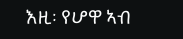እዚ፡ የሆዋ ኣብ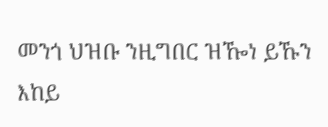መንጎ ህዝቡ ንዚግበር ዝዀነ ይኹን እከይ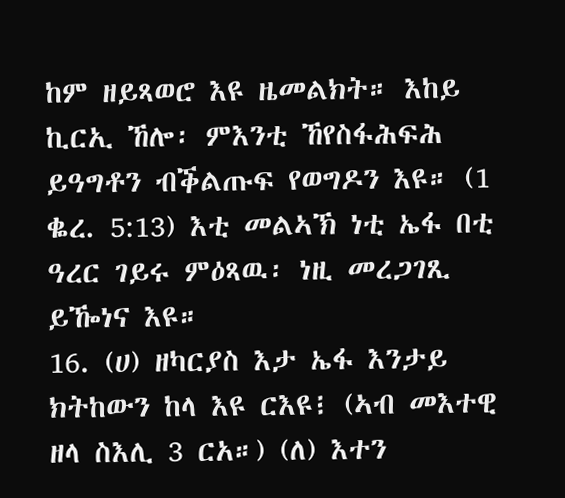ከም ዘይጻወሮ እዩ ዜመልክት። እከይ ኪርኢ ኸሎ፡ ምእንቲ ኸየስፋሕፍሕ ይዓግቶን ብቕልጡፍ የወግዶን እዩ። (1 ቈረ. 5:13) እቲ መልኣኽ ነቲ ኤፋ በቲ ዓረር ገይሩ ምዕጻዉ፡ ነዚ መረጋገጺ ይዀነና እዩ።
16. (ሀ) ዘካርያስ እታ ኤፋ እንታይ ክትከውን ከላ እዩ ርእዩ፧ (ኣብ መእተዊ ዘላ ስእሊ 3 ርአ።) (ለ) እተን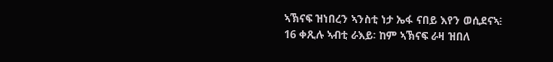ኣኽናፍ ዝነበረን ኣንስቲ ነታ ኤፋ ናበይ እየን ወሲደናኣ፧
16 ቀጺሉ ኣብቲ ራእይ፡ ከም ኣኽናፍ ራዛ ዝበለ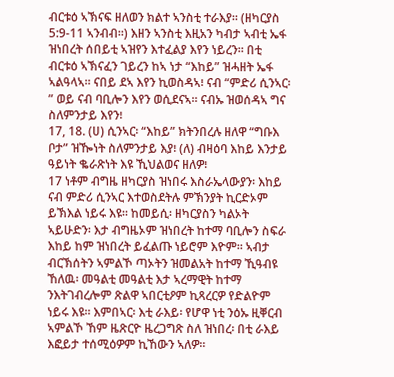ብርቱዕ ኣኽናፍ ዘለወን ክልተ ኣንስቲ ተራእያ። (ዘካርያስ 5:9-11 ኣንብብ።) እዘን ኣንስቲ እዚአን ካብታ ኣብቲ ኤፋ ዝነበረት ሰበይቲ ኣዝየን እተፈልያ እየን ነይረን። በቲ ብርቱዕ ኣኽናፈን ገይረን ከኣ ነታ “እከይ” ዝሓዘት ኤፋ ኣልዓላኣ። ናበይ ደኣ እየን ኪወስዳኣ፧ ናብ “ምድሪ ሲንኣር፡” ወይ ናብ ባቢሎን እየን ወሲደናኣ። ናብኡ ዝወሰዳኣ ግና ስለምንታይ እየን፧
17, 18. (ሀ) ሲንኣር፡ “እከይ” ክትንበረሉ ዘለዋ “ግቡእ ቦታ” ዝዀነት ስለምንታይ እያ፧ (ለ) ብዛዕባ እከይ እንታይ ዓይነት ቈራጽነት እዩ ኺህልወና ዘለዎ፧
17 ነቶም ብግዜ ዘካርያስ ዝነበሩ እስራኤላውያን፡ እከይ ናብ ምድሪ ሲንኣር እተወስደትሉ ምኽንያት ኪርድኦም ይኽእል ነይሩ እዩ። ከመይሲ፡ ዘካርያስን ካልኦት ኣይሁድን፡ እታ ብግዜኦም ዝነበረት ከተማ ባቢሎን ስፍራ እከይ ከም ዝነበረት ይፈልጡ ነይሮም እዮም። ኣብታ ብርኽሰትን ኣምልኾ ጣኦትን ዝመልአት ከተማ ኺዓብዩ ኸለዉ፡ መዓልቲ መዓልቲ እታ ኣረማዊት ከተማ ንእትገብረሎም ጽልዋ ኣበርቲዖም ኪጻረርዎ የድልዮም ነይሩ እዩ። እምበኣር፡ እቲ ራእይ፡ የሆዋ ነቲ ንዕኡ ዚቐርብ ኣምልኾ ኸም ዜጽርዮ ዜረጋግጽ ስለ ዝነበረ፡ በቲ ራእይ እፎይታ ተሰሚዕዎም ኪኸውን ኣለዎ።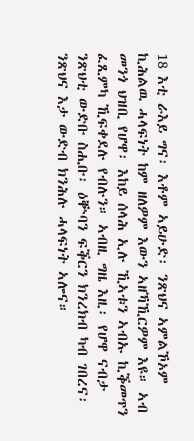18 እቲ ራእይ ግና፡ እቶም ኣይሁድ፡ ንጽህና ኣምልኾኦም ኪሕልዉ ሓላፍነት ከም ዘለዎም እውን ኣዘኻኺርዎም እዩ። ኣብ መንጎ ህዝቢ የሆዋ፡ እከይ ሰላሕ ኢሉ ኺኣቱን ኣብኡ ኪቕመጥን ፈጺምካ ኺፍቀደሉ የብሉን። ኣብዚ ግዜ እዚ፡ የሆዋ ናብታ ንጽህቲ ውድቡ ስሒቡ፡ ዕቝባን ፍቕርን ክንረክብ ካብ ገበረና፡ ንጽህና እታ ውድብ ክንሕሉ ሓላፍነት ኣሎና።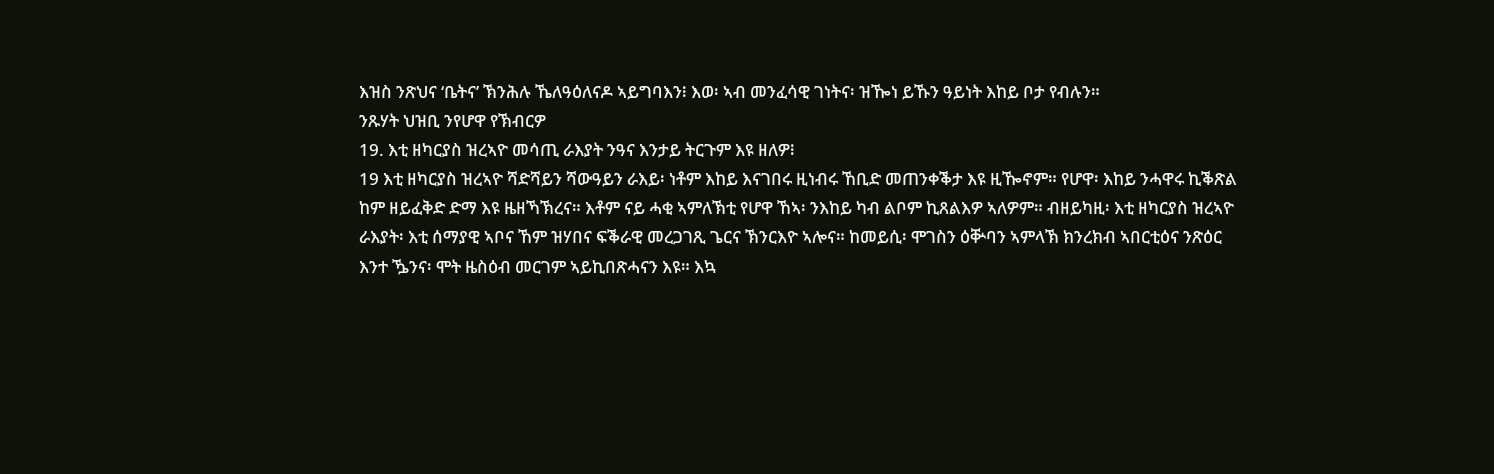እዝስ ንጽህና ‘ቤትና’ ኽንሕሉ ኼለዓዕለናዶ ኣይግባእን፧ እወ፡ ኣብ መንፈሳዊ ገነትና፡ ዝዀነ ይኹን ዓይነት እከይ ቦታ የብሉን።
ንጹሃት ህዝቢ ንየሆዋ የኽብርዎ
19. እቲ ዘካርያስ ዝረኣዮ መሳጢ ራእያት ንዓና እንታይ ትርጉም እዩ ዘለዎ፧
19 እቲ ዘካርያስ ዝረኣዮ ሻድሻይን ሻውዓይን ራእይ፡ ነቶም እከይ እናገበሩ ዚነብሩ ኸቢድ መጠንቀቕታ እዩ ዚዀኖም። የሆዋ፡ እከይ ንሓዋሩ ኪቕጽል ከም ዘይፈቅድ ድማ እዩ ዜዘኻኽረና። እቶም ናይ ሓቂ ኣምለኽቲ የሆዋ ኸኣ፡ ንእከይ ካብ ልቦም ኪጸልእዎ ኣለዎም። ብዘይካዚ፡ እቲ ዘካርያስ ዝረኣዮ ራእያት፡ እቲ ሰማያዊ ኣቦና ኸም ዝሃበና ፍቕራዊ መረጋገጺ ጌርና ኽንርእዮ ኣሎና። ከመይሲ፡ ሞገስን ዕቝባን ኣምላኽ ክንረክብ ኣበርቲዕና ንጽዕር እንተ ዄንና፡ ሞት ዜስዕብ መርገም ኣይኪበጽሓናን እዩ። እኳ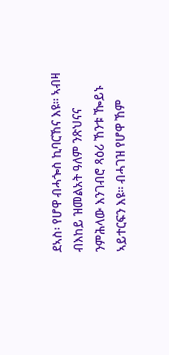ደኣስ፡ የሆዋ ብሓጐስ ኪባርኸና እዩ። ኣብዛ ብእከይ ዝመልአት ዓለም ንጽህናና ንምሕላው እንገብሮ ጻዕሪ ኸንቱ ዀይኑ ኣይተርፍን እዩ። ብሓገዝ የሆዋ ኸም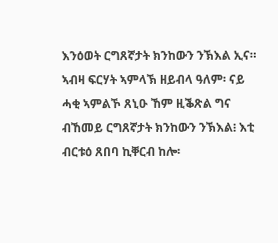እንዕወት ርግጸኛታት ክንከውን ንኽእል ኢና። ኣብዛ ፍርሃት ኣምላኽ ዘይብላ ዓለም፡ ናይ ሓቂ ኣምልኾ ጸኒዑ ኸም ዚቕጽል ግና ብኸመይ ርግጸኛታት ክንከውን ንኽእል፧ እቲ ብርቱዕ ጸበባ ኪቐርብ ከሎ፡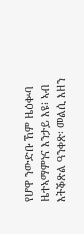የሆዋ ንውድቡ ኸም ዜዕቍባ ዜተኣማምነና እንታይ እዩ፧ ኣብ እትቕጽል ዓንቀጽ፡ መልሲ እዘን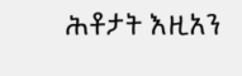ሕቶታት እዚአን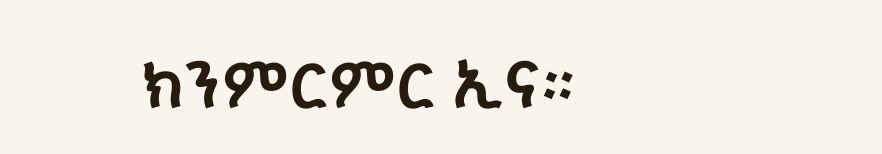ክንምርምር ኢና።